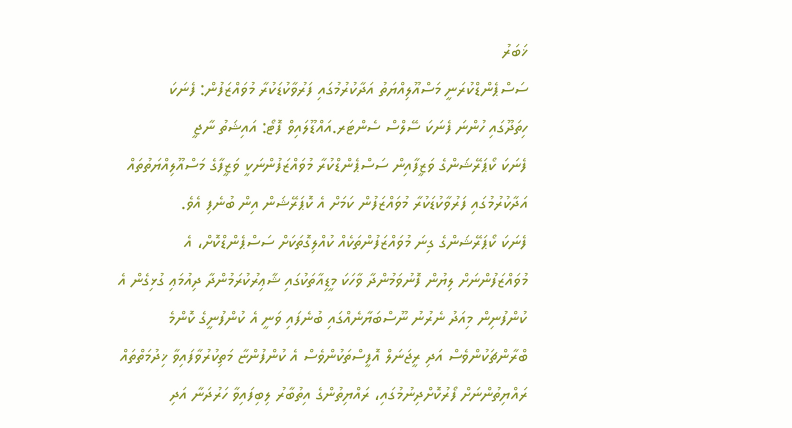ޚަބަރު
ސަސްޕެންޑްކުރަނީ މަސްއޫލިއްޔަތު އަދާކުރުމުގައި ފަރުވާކުޑަކުރާ މުވައްޒަފުން: ފެނަކަ
ހިތަދޫގައި ހުންނަ ފެނަކަ ސޭލްސް ސެންޓަރ.އައްޑޫލައިވް ފޮޓޯ: އައިޝަތު ނާޖީ
ފެނަކަ ކޯޕަރޭޝަންގެ ވަޒީފާއިން ސަސްޕެންޑްކުރާ މުވައްޒަފުންނަކީ ވަޒީފާގެ މަސްއޫލިއްޔަތުތައް އަދާކުރުމުގައި ފަރުވާކުޑަކުރާ މުވައްޒަފުން ކަމަށް އެ ކޮޕަރޭޝަން އިން ބުނެފި އެވެ.
ފެނަކަ ކޯޕަރޭޝަންގެ ގިނަ މުވައްޒަފުންތަކެއް ކުއްލިގޮތަކަށް ސަސްޕެންޑްކޮށް، އެ މުވައްޒަފުންނަށް ލިޔުން ފޮނުވަމުންދާ ވާހަކަ މީޑިއާތަކުގައި ޝާޢިރުކުރަމުންދާ ދިއުމަޢި ގުޅިގެން އެ ކުންފުނިން މިއަދު ނެރުނު ނޫސްބަޔާނެއްގައި ބުނެފައި ވަނީ އެ ކުންފުނީގެ ކޮންމެ ބްރާންޗަކުންވެސް އަދި ރީޖަނަލް އޮފީސްތަކުންވެސް އެ ކުންފުންޏާ މަތިކުރުވާފައިވާ ޚިދުމަތްތައް ރައްޔިތުންނަށް ފޯރުކޮށްދިނުމުގައި، ރައްޔިތުންގެ އިތުބާރު ލިބިފައިވާ ހަރުދަނާ އަދި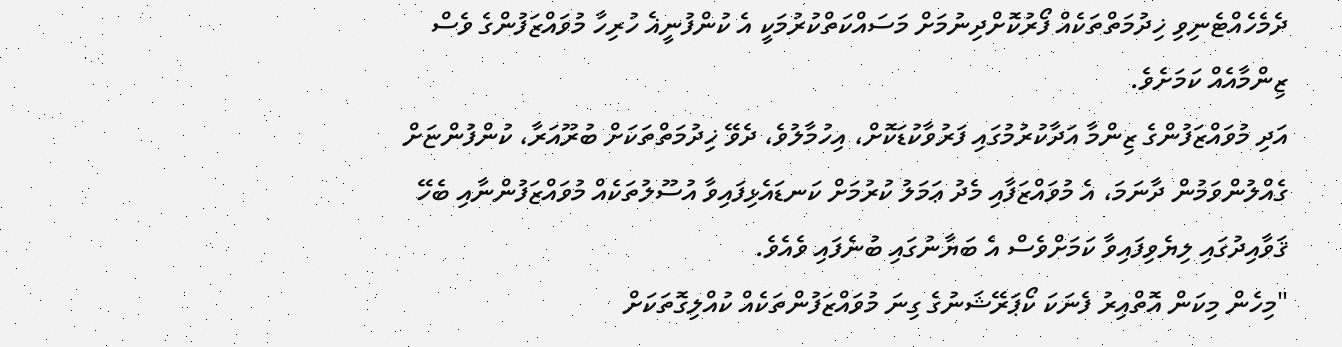ދެމެހެއްޓެނިވި ޚިދުމަތްތަކެއް ފޯރުކޮށްދިނުމަށް މަސައްކަތްކުރުމަކީ އެ ކުންފުނީޣެ ހުރިހާ މުވައްޒަފުންގެ ވެސް ޒިންމާއެއް ކަމަށެވެ.
އަދި މުވައްޒަފުންގެ ޒިންމާ އަދާކުރުމުގައި ފަރުވާކުޑަކޮށް، އިހުމާލުވެ، ދެވޭ ޚިދުމަތްތަކަށް ބުރޫއަރާ، ކުންފުންޏަށް ގެއްލުންވަމުން ދާނަމަ، އެ މުވައްޒަފާއި މެދު ޢަމަލު ކުރުމަށް ކަނޑައެޅިފައިވާ އުސޫލުތަކެއް މުވައްޒަފުންނާއި ބެހޭ ޤަވާއިދުގައި ލިޔެވިފައިވާ ކަމަށްވެސް އެ ބަޔާނުގައި ބުނެފައި ވެއެވެ.
"މިހެން މިކަން އޮތްއިރު ފެނަކަ ކޯޕަރޭޝަނުގެ ގިނަ މުވައްޒަފުންތަކެއް ކުއްލިގޮތަކަށް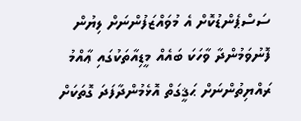ސަސްޕެންޑުކޮށް އެ މުވައްޒަފުންނަށް ލިޔުން ފޮނުވަމުންދާ ވާހަކަ ބައެއް މީޑިއާތަކުގައި ޢާއްމު ރައްޔިތުންނަށް ޙަޤީގަތް އޮޅެމުންދާފަދަ ގޮތަކަށް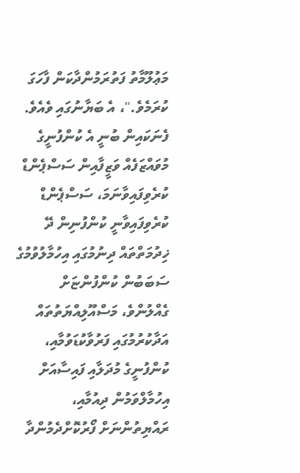މަޢުލޫމާތު ފަތުރަމުންދާކަން ފާހަގަ ކުރަމެވެ."، އެ ބަޔާނުގައި ވެއެވެ.
ފެނަކައިން ބުނީ އެ ކުންފުނީގެ މުވައްޒަފެއް ވަޒީފާއިން ސަސްޕެންޑް ކުރެވިފައިވާނަމަ، ސަސްޕެންޑް ކުރެވިފައިވާނީ ކުންފުނިން ދޭ ޚިދުމަތްތައް ދިނުމުގައި އިހުމާލުވުމުގެ ސަބަބުން ކުންފުންޏަށް ގެއްލުންވެ، މަސްއޫލިއްޔަތުތައް އަދާކުރުމުގައި ފަރުވާކުޑަވުމާއި، ކުންފުނީގެ މުދަލާއި ފައިސާއަށް އިހުމާލްވަމުން ދިއުމާއި، ރައްޔިތުންނަށް ފޯރުކޮށްދެމުންދާ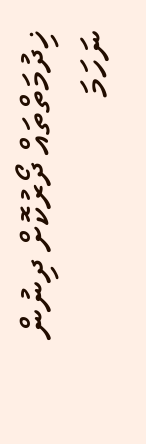ޚިދުމަތްތައް ދޯރުކޮށް ދިނުން ނަހަމަ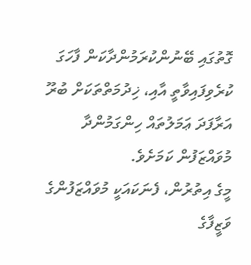ގޮތުގައި ބޭނުންކުރަމުންދާކަން ފާހަގަ ކުރެވިފައިވާތީ އާއި، ޚިދުމަތްތަކަށް ބުރޫ އަރާފަދަ ޢަމަލުތައް ހިންގަމުންދާ މުވައްޒަފުން ކަމަށެވެ.
މީގެ އިތުރުން، ފެނަކައަކީ މުވައްޒަފުންގެ ވަޒީފާގެ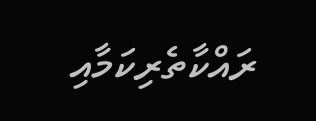ރައްކާތެރިކަމާއި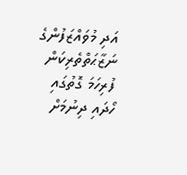އަދި މުވައްޒަފުންގެ ނަޒާޙަތްތެރިކަން ފުރިހަމަ ގޮތުގައި ހޯދައި ދިނުމަށް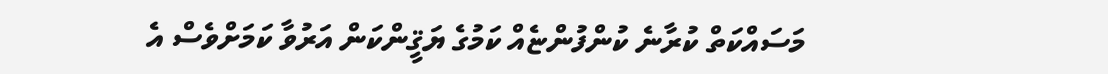މަސައްކަތް ކުރާނެ ކުންފުންޏެއް ކަމުގެ ޔަޤީންކަން އަރުވާ ކަމަށްވެސް އެ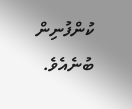ކުންފުނިން ބުނެއެވެ.